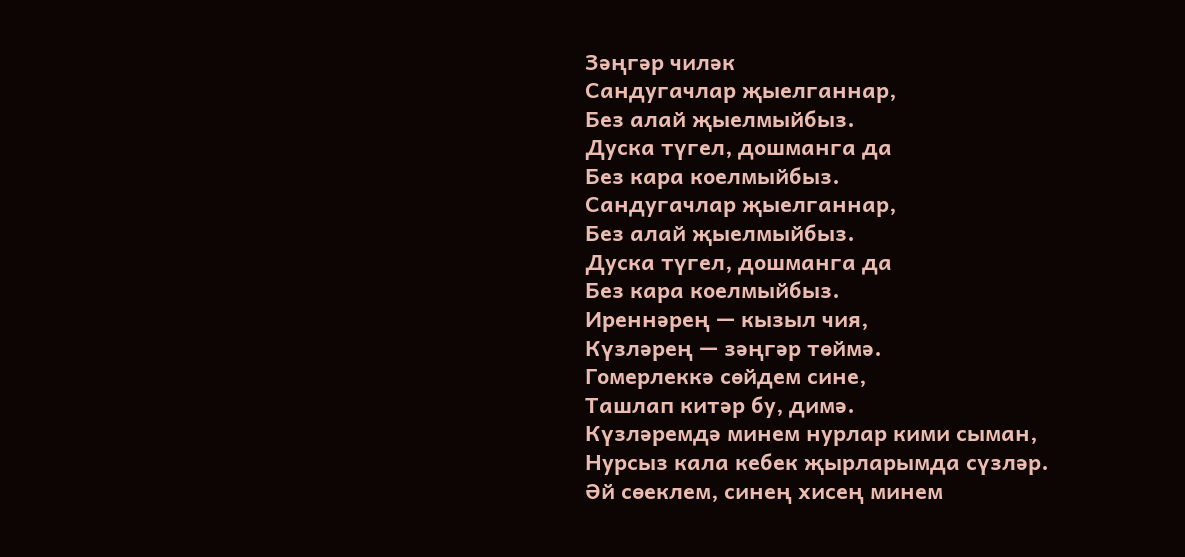Зәңгәр чиләк
Сандугачлар җыелганнар,
Без алай җыелмыйбыз.
Дуска түгел, дошманга да
Без кара коелмыйбыз.
Сандугачлар җыелганнар,
Без алай җыелмыйбыз.
Дуска түгел, дошманга да
Без кара коелмыйбыз.
Иреннәрең — кызыл чия,
Күзләрең — зәңгәр төймә.
Гомерлеккә сөйдем сине,
Ташлап китәр бу, димә.
Күзләремдә минем нурлар кими сыман,
Нурсыз кала кебек җырларымда сүзләр.
Әй сөеклем, синең хисең минем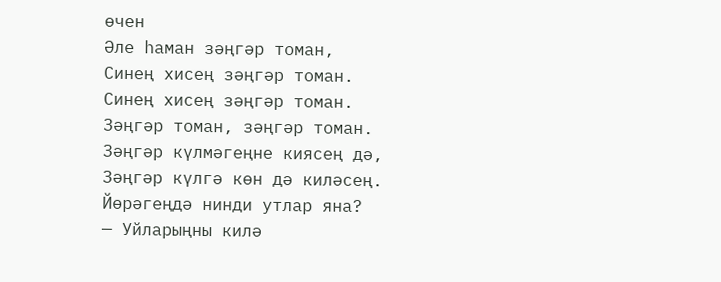өчен
Әле һаман зәңгәр томан,
Синең хисең зәңгәр томан.
Синең хисең зәңгәр томан.
Зәңгәр томан, зәңгәр томан.
Зәңгәр күлмәгеңне киясең дә,
Зәңгәр күлгә көн дә киләсең.
Йөрәгеңдә нинди утлар яна?
— Уйларыңны килә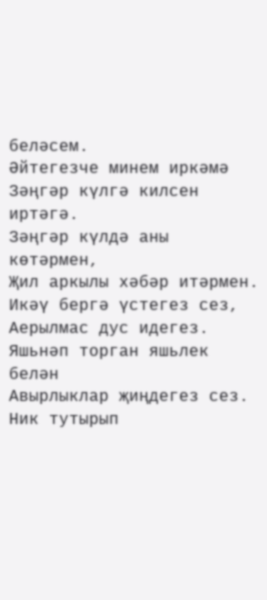беләсем.
Әйтегезче минем иркәмә
Зәңгәр күлгә килсен иртәгә.
Зәңгәр күлдә аны көтәрмен,
Җил аркылы хәбәр итәрмен.
Икәү бергә үстегез сез,
Аерылмас дус идегез.
Яшьнәп торган яшьлек белән
Авырлыклар җиңдегез сез.
Ник тутырып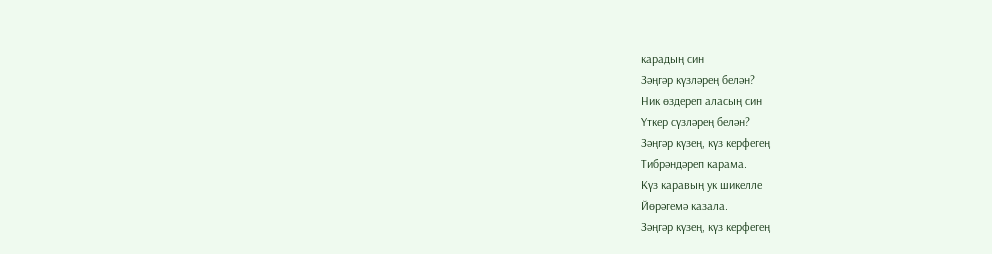карадың син
Зәңгәр күзләрең белән?
Ник өздереп аласың син
Үткер сүзләрең белән?
Зәңгәр күзең, күз керфегең
Тибрәндәреп карама.
Күз каравың ук шикелле
Йөрәгемә казала.
Зәңгәр күзең, күз керфегең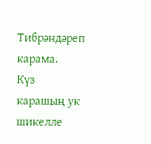Тибрәндәреп карама.
Күз карашың ук шикелле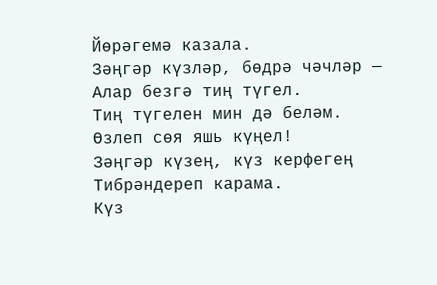Йөрәгемә казала.
Зәңгәр күзләр, бөдрә чәчләр —
Алар безгә тиң түгел.
Тиң түгелен мин дә беләм.
Өзлеп сөя яшь күңел!
Зәңгәр күзең, күз керфегең
Тибрәндереп карама.
Күз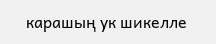карашың ук шикелле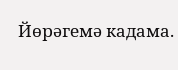Йөрәгемә кадама.